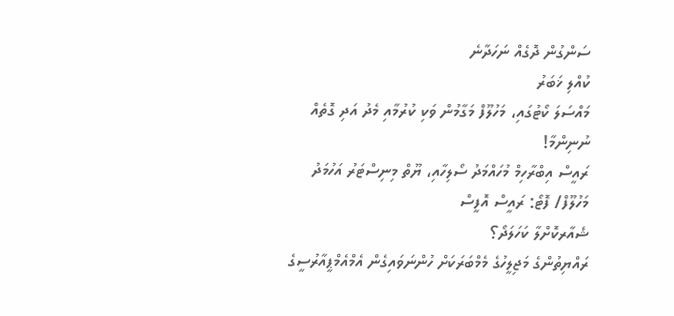ސަންގުން ދޮގެއް ނަހަދާނެ
ކުއްލި ޚަބަރު
މައްސަލަ ކޯޓުގައި، މަހުލޫފް މަގާމުން ވަކި ކުރުމާއި މެދު އަދި ގޮތެއް ނުނިންމާ!
ރައީސް އިބްރާހިމް މުހައްމަދު ސޯލިހާއި، ޔޫތް މިނިސްޓަރު އަހުމަދު މަހުލޫފް/ ފޮޓޯ: ރައީސް އޮފީސް
ޝެއާރކޮށްލާ ކަހަލަދޯ؟
ރައްޔިތުންގެ މަޖިލީހުގެ މެމްބަރަކަށް ހުންނަވައިގެން އެމްއެމްޕީއާރުސީގެ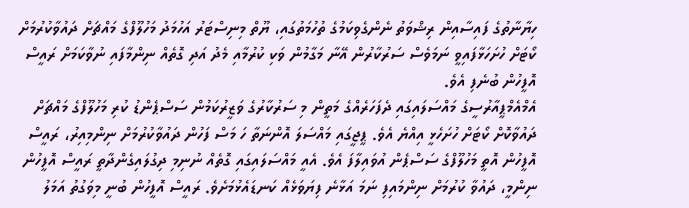ހިޔާނާތުގެ ފައިސާއިން ރިޝްވަތު ނެންގެވިކަމުގެ ތުހުމަތުގައި، ޔޫތް މިނިސްޓަރު އަހުމަދު މަހުލޫފްގެ މައްޗަށް ދައުވާކުރުމަށް ކޯޓަށް ހުށަހަޅާފައިވީ ނަމަވެސް ސަރުކާރުން އޭނާ މަގާމުން ވަކި ކުރުމާއި މެދު އަދި ގޮތެއް ނިންމާފައި ނުވާކަމަށް ރައީސް އޮފީހުން ބުނެފި އެވެ.
އެމްއެމްޕީއާރުސީގެ މައްސަލައިގައި ދެފަހަރެއްގެ މަތީން މި ސަރުކާރުގެ ވަޒީރުކަމުން ސަސްޕެންޑު ކުރި މަހުލޫފްގެ މައްޗަށް ދައުވާކޮށް ކޯޓަށް ހުށަހެޅީ އިއްޔެ އެވެ. ޕީޖީގައި މައްސަލަ އޮންނަތާ ހަ މަސް ފަހުން ދައުވާކުރުމަށް ނިންމިއިރު، ރައީސް އޮފީހުން އޮތީ މަހުލޫފްގެ ސަސްޕެން އުވައިލާފަ އެވެ. އެއީ މައްސަލައިގައި ގޮތެއް ނުނިމި ދިގުލައިގެންދާތީ ރައީސް އޮފީހުން ނިންމީ، ދައުވާ ކުރުމަށް ނިންމައިފި ނަމަ އަޅާނެ ފިޔަވަޅެއް ކަނޑައެޅުމަށެވެ. ރައީސް އޮފީހުން ބުނީ މިވަގުތު އަމަލު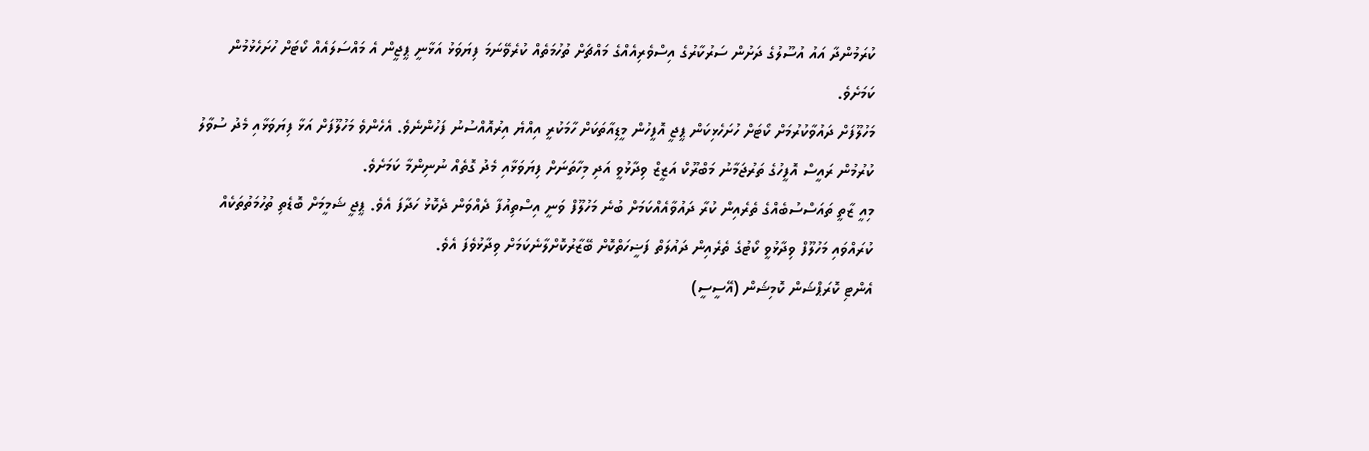ކުރަމުންދާ އައު އުސޫލުގެ ދަށުން ސަރުކާރުގެ އިސްވެރިއެއްގެ މައްޗަށް ތުހުމަތެއް ކުރެވޭނަމަ ފިޔަވަޅު އަޅާނީ ޕީޖީން އެ މައްސަލައެއް ކޯޓަށް ހުށަހެޅުމުން ކަމަށެވެ.
މަހުލޫފަށް ދައުވާކުރުމަށް ކޯޓަށް ހުށަހެޅިކަން ޕީޖީ އޮފީހުން މީޑިއާތަކަށް ހާމަކުރީ އިއްޔެ އިރުއޮއްސުނު ފަހުންނެވެ. އެހެންވެ މަހުލޫފަށް އަޅާ ފިޔަވަޅާއި މެދު ސުވާލު ކުރުމުން ރައީސް އޮފީހުގެ ތަރުޖަމާނު މަބްރޫކް އަޒީޒް ވިދާޅުވީ އަދި މިހާތަނަށް ފިޔަވަޅާއި މެދު ގޮތެއް ނުނިންމާ ކަމަށެވެ.
މިއީ ޒާތީ ތައަސްސުބެއްގެ ތެރެއިން ކުރާ ދައުވާއެއްކަމަށް ބުނެ މަހުލޫފް ވަނީ އިސްތިއުފާ ދެއްވަން ދެކޮޅު ހަދާފަ އެވެ. ޕީޖީ ޝަމީމަށް ބޮޑެތި ތުހުމަތުތަކެއް ކުރައްވައި މަހުލޫފް ވިދާޅުވީ ކޯޓުގެ ތެރެއިން ދައުލަތް ފަޟީހަތްކޮށް ބޭޒާރުކޮށްލާނެކަމަށް ވިދާޅުވެފަ އެވެ.
އެންޓި ކޮރަޕްޝަން ކޮމިޝަން (އޭސީސީ)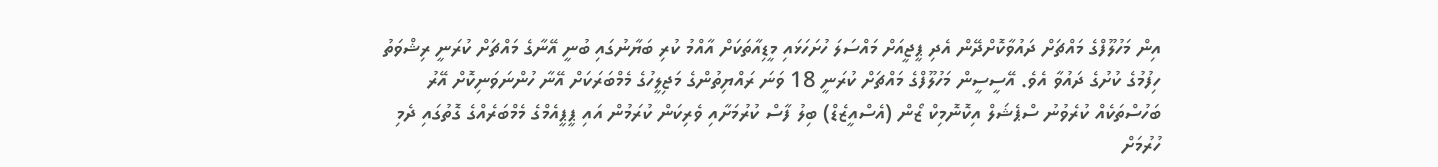އިން މަހުލޫފްގެ މައްޗަށް ދައުވާކޮށްދޭން އެދި ޕީޖީއަށް މައްސަލަ ހުށަހަޅައި މީޑިއާތަކަށް އާއްމު ކުރި ބަޔާނުގައި ބުނީ އޭނާގެ މައްޗަށް ކުރަނީ ރިޝްވަތު ހިފުމުގެ ކުށުގެ ދައުވާ އެވެ. އޭސީސީން މަހުލޫފްގެ މައްޗަށް ކުރަނީ 18 ވަނަ ރައްޔިތުންގެ މަޖިލީހުގެ މެމްބަރަކަށް އޭނާ ހުންނަވަނިކޮށް އޭރު ބަހުސްތަކެއް ކުރެވުނު ސްޕެޝަލް އިކޮނޮމިކް ޒޯން (އެސްއީޒެޑް) ބިލު ފާސް ކުރުމަށާއި ވެރިކަން ކުރަމުން އައި ޕީޕީއެމްގެ މެމްބަރެއްގެ ގޮތުގައި ދެމި ހުރުމަށް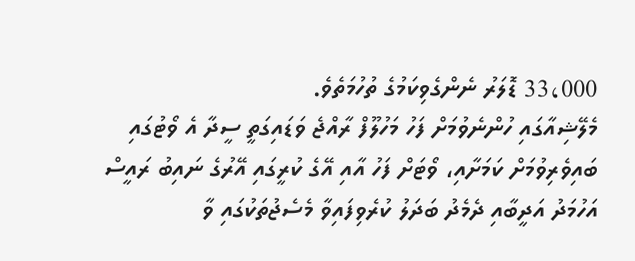33،000 ޑޮލަރު ނެންގެވިކަމުގެ ތުހުމަތެވެ.
މެލޭޝިއާގައި ހުންނެވުމަށް ފަހު މަހުލޫފް ރާއްޖެ ވަޑައިގަތީ ސީދާ އެ ވޯޓުގައި ބައިވެރިވުމަށް ކަމަށާއި، ވޯޓަށް ފަހު އާއި އޭގެ ކުރީގައި އޭރުގެ ނައިބު ރައީސް އަހުމަދު އަދީބާއި ދެމެދު ބަދަލު ކުރެވިފައިވާ މެސެޖުތަކުގައި ވާ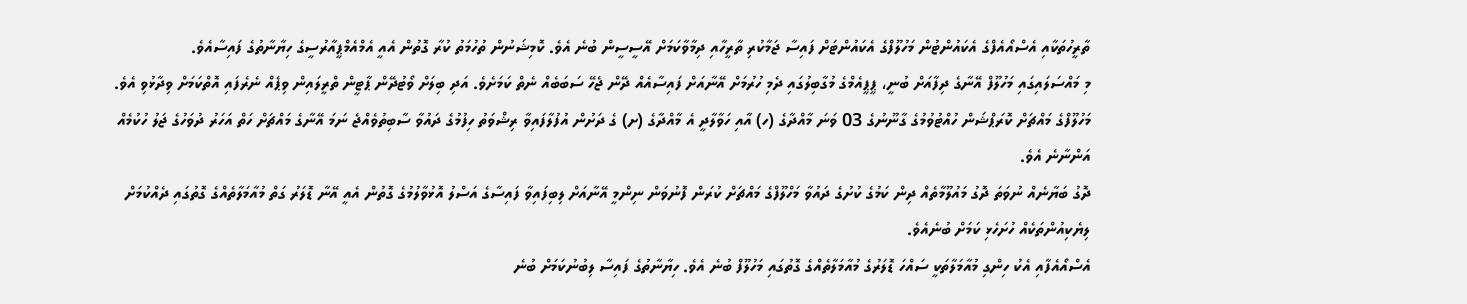ތާރީހުތަކާއި އެސްއޯއެފްގެ އެކައުންޓުން މަހުލޫފްގެ އެކައުންޓަށް ފައިސާ ޖަމާކުރި ތާރީހާއި ދިމާވާކަމަށް އޭސީސީން ބުނެ އެވެ. ކޮމިޝަނުން ތުހުމަތު ކުރާ ގޮތުން އެއީ އެމްއެމްޕީއާރުސީގެ ހިޔާނާތުގެ ފައިސާއެވެ.
މި މައްސަލައިގައި މަހުލޫފް އޭނާގެ ދިފާއަށް ބުނީ، ޕީޕީއެމްގެ މުގާބިލުގައި ދެމި ހުރުމަށް އޭނާއަށް ފައިސާއެއް ދޭން ޖެހޭ ސަބަބެއް ނެތް ކަމަށެވެ. އަދި ބިލަށް ވޯޓުދޭން ޕާޓީން ތްރީލައިން ވިޕެއް ނެރެފައި އޮތްކަމަށް ވިދާޅުވި އެވެ.
މަހުލޫފްގެ މައްޗަށް ކޮރަޕްޝަން ހުއްޓުވުމުގެ ގާނޫނުގެ 03 ވަނަ މާއްދާގެ (ހ) އާއި ހަވާލާދީ އެ މާއްދާގެ (ށ) ގެ ދަށުން އުފުލާފައިވާ ރިޝްވަތު ހިފުމުގެ ދައުވާ ސާބިތުވެއްޖެ ނަމަ އޭނާގެ މައްޗަށް ހަތް އަހަރު ދުވަހުގެ ޖަލު ހުކުމެއް އަންނާނެ އެވެ.
ދޮގު ބަޔާނެއް ނުވަތަ ދޮގު މައުލޫމާތެއް ދިން ކަމުގެ ކުށުގެ ދައުވާ މަހްލޫފްގެ މައްޗަށް ކުރަން ފޮނުވަން ނިންމީ އޭނާއަށް ލިބިފައިވާ ފައިސާގެ އަސްލު އޮޅުވާލުމުގެ ގޮތުން އެއީ އޭނާ ޑޮލަރު ގަތް މުއާމަލާތެއްގެ ގޮތުގައި ދެއްކުމަށް ލިޔެކިއުންތަކެއް ހުށަހެޅި ކަމަށް ބުނެއެވެ.
އެސްއޯއެފާއި އެކު ހިންގި މުއާމަލާތަކީ ސައްހަ ޑޮލަރުގެ މުއާމަލާތެއްގެ ގޮތުގައި މަހުލޫފް ބުނެ އެވެ. ހިޔާނާތުގެ ފައިސާ ލިބުނުކަމަށް ބުނެ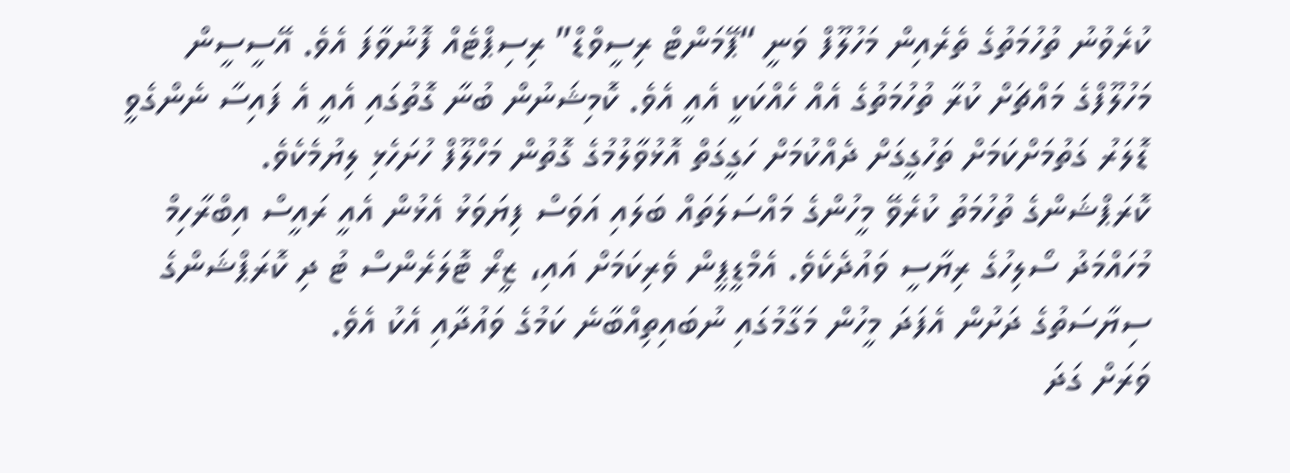ކުރެވުނު ތުހުމަތުގެ ތެރެއިން މަހުލޫފް ވަނީ “ޕޭމަންޓް ރިސީވްޑް” ރިސިޕްޓެއް ފޮނުވާފަ އެވެ. އޭސީސީން މަހުލޫފްގެ މައްޗަށް ކުރާ ތުހުމަތުގެ އެއް ހެއްކަކީ އެއީ އެވެ. ކޮމިޝަނުން ބުނާ ގޮތުގައި އެއީ އެ ފައިސާ ނެންގެވީ ޑޮލަރު ގަތުމަށްކަމަށް ތަހުގީގަށް ދެއްކުމަށް ހަގީގަތް އޮޅުވާލުމުގެ ގޮތުން މަހްލޫފް ހުށަހެޅި ލިޔުމެކެވެ.
ކޮރަޕްޝަންގެ ތުހުމަތު ކުރެވޭ މީހުންގެ މައްސަލަތައް ބަލައި އަވަސް ފިޔަވަޅު އެޅުން އެއީ ރައީސް އިބްރާހިމް މުހައްމަދު ސޯލިހުގެ ރިޔާސީ ވައުދެކެވެ. އެމްޑީޕީން ވެރިކަމަށް އައި، ޒީރޯ ޓޮލަރެންސް ޓު ދި ކޮރަޕްޝަންގެ ސިޔާސަތުގެ ދަށުން އެފަދަ މީހުން މަގާމުގައި ނުބައިތިއްބާނެ ކަމުގެ ވައުދާއި އެކު އެވެ.
ވަރަށް ގަދަ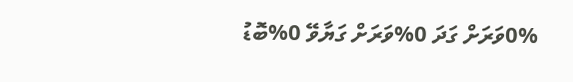0%ވަރަށް ގަދަ 0%ވަރަށް ގަޔާވޭ 0%ބޮޑު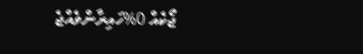ޖޯކެއް 0%ހައިރާންވެއްޖެ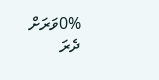0%ވަރަށް ދެރަ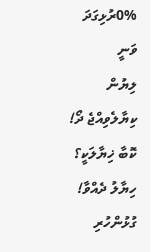0%ރުޅިގަދަ ވަނީ
ލިޔުން ކިޔާލެވިއްޖެ ދޯ! ކޮބާ ޚިޔާލަކީ؟
ހިޔާލު ދެއްވާ!
ގުޅުންހުރި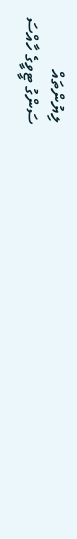ލިޔުންތައް
ސަންގު ޓީވީގެ ހާއްސަ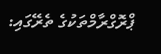ޕްރޮގްރާމްތަކުގެ ތެރޭގައި: